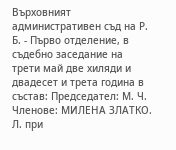Върховният административен съд на Р. Б. - Първо отделение, в съдебно заседание на трети май две хиляди и двадесет и трета година в състав: Председател: М. Ч. Членове: МИЛЕНА ЗЛАТКО. Л. при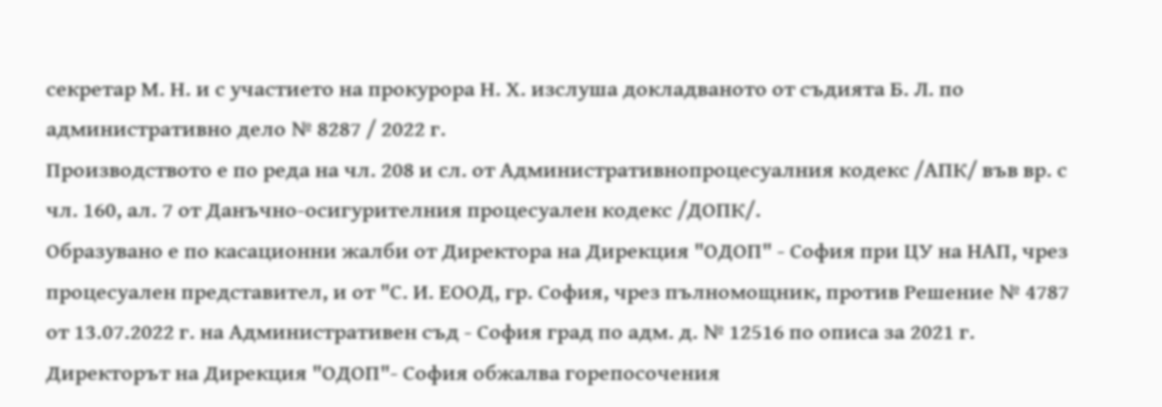секретар М. Н. и с участието на прокурора Н. Х. изслуша докладваното от съдията Б. Л. по административно дело № 8287 / 2022 г.
Производството е по реда на чл. 208 и сл. от Административнопроцесуалния кодекс /АПК/ във вр. с чл. 160, ал. 7 от Данъчно-осигурителния процесуален кодекс /ДОПК/.
Образувано е по касационни жалби от Директора на Дирекция "ОДОП" - София при ЦУ на НАП, чрез процесуален представител, и от "С. И. ЕООД, гр. София, чрез пълномощник, против Решение № 4787 от 13.07.2022 г. на Административен съд - София град по адм. д. № 12516 по описа за 2021 г.
Директорът на Дирекция "ОДОП"- София обжалва горепосочения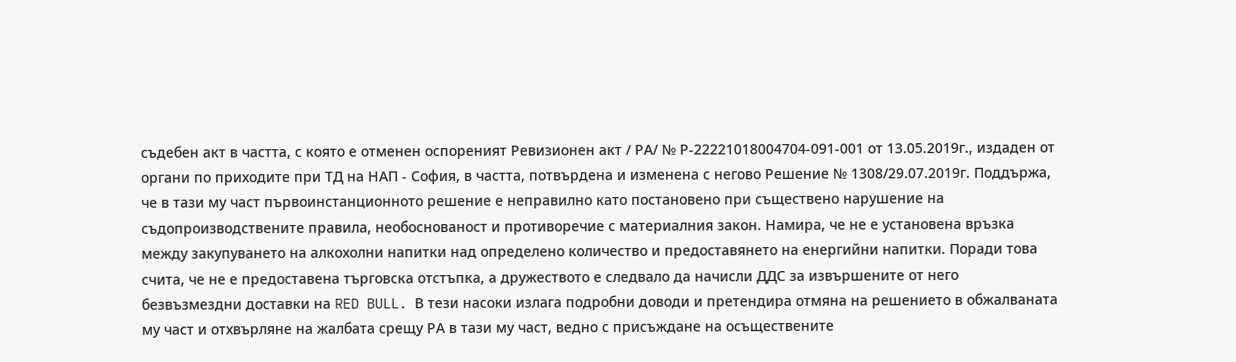съдебен акт в частта, с която е отменен оспореният Ревизионен акт / РА/ № Р-22221018004704-091-001 от 13.05.2019г., издаден от органи по приходите при ТД на НАП - София, в частта, потвърдена и изменена с негово Решение № 1308/29.07.2019г. Поддържа, че в тази му част първоинстанционното решение е неправилно като постановено при съществено нарушение на съдопроизводствените правила, необоснованост и противоречие с материалния закон. Намира, че не е установена връзка между закупуването на алкохолни напитки над определено количество и предоставянето на енергийни напитки. Поради това счита, че не е предоставена търговска отстъпка, а дружеството е следвало да начисли ДДС за извършените от него безвъзмездни доставки на RED BULL. В тези насоки излага подробни доводи и претендира отмяна на решението в обжалваната му част и отхвърляне на жалбата срещу РА в тази му част, ведно с присъждане на осъществените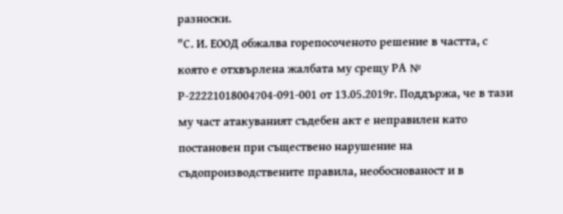разноски.
"С. И. ЕООД обжалва горепосоченото решение в частта, с която е отхвърлена жалбата му срещу РА № Р-22221018004704-091-001 от 13.05.2019г. Поддържа, че в тази му част атакуваният съдебен акт е неправилен като постановен при съществено нарушение на съдопроизводствените правила, необоснованост и в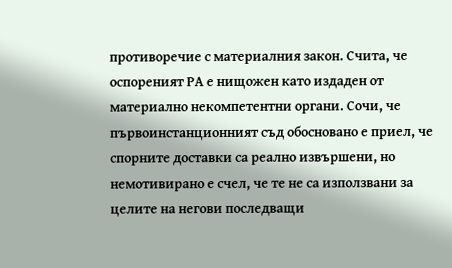противоречие с материалния закон. Счита, че оспореният РА е нищожен като издаден от материално некомпетентни органи. Сочи, че първоинстанционният съд обосновано е приел, че спорните доставки са реално извършени, но немотивирано е счел, че те не са използвани за целите на негови последващи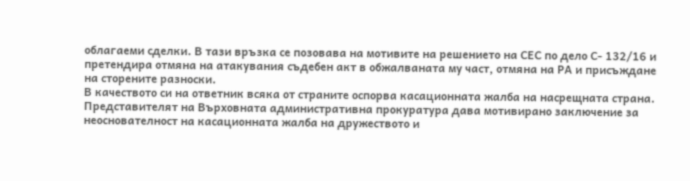облагаеми сделки. В тази връзка се позовава на мотивите на решението на СЕС по дело С- 132/16 и претендира отмяна на атакувания съдебен акт в обжалваната му част, отмяна на РА и присъждане на сторените разноски.
В качеството си на ответник всяка от страните оспорва касационната жалба на насрещната страна.
Представителят на Върховната административна прокуратура дава мотивирано заключение за неоснователност на касационната жалба на дружеството и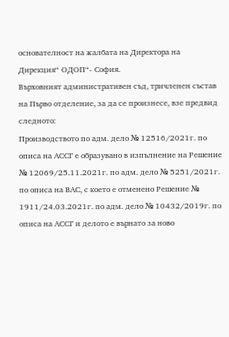основателност на жалбата на Директора на Дирекция“ ОДОП“- София.
Върховният административен съд, тричленен състав на Първо отделение, за да се произнесе, взе предвид следното:
Производството по адм. дело № 12516/2021г. по описа на АССГ е образувано в изпълнение на Решение № 12069/25.11.2021г. по адм. дело № 5251/2021г. по описа на ВАС, с което е отменено Решение № 1911/24.03.2021г. по адм. дело № 10432/2019г. по описа на АССГ и делото е върнато за ново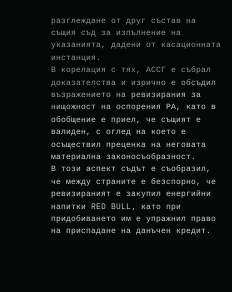разглеждане от друг състав на същия съд за изпълнение на указанията, дадени от касационната инстанция.
В корелация с тях, АССГ е събрал доказателства и изрично е обсъдил възражението на ревизирания за нищожност на оспорения РА, като в обобщение е приел, че същият е валиден, с оглед на което е осъществил преценка на неговата материална законосъобразност.
В този аспект съдът е съобразил, че между страните е безспорно, че ревизираният е закупил енергийни напитки RED BULL, като при придобиването им е упражнил право на приспадане на данъчен кредит.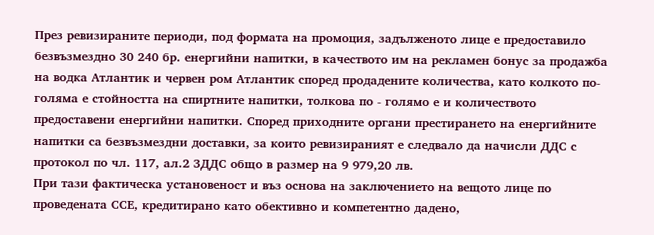През ревизираните периоди, под формата на промоция, задълженото лице е предоставило безвъзмездно 30 240 бр. енергийни напитки, в качеството им на рекламен бонус за продажба на водка Атлантик и червен ром Атлантик според продадените количества, като колкото по-голяма е стойността на спиртните напитки, толкова по - голямо е и количеството предоставени енергийни напитки. Според приходните органи престирането на енергийните напитки са безвъзмездни доставки, за които ревизираният е следвало да начисли ДДС с протокол по чл. 117, ал.2 ЗДДС общо в размер на 9 979,20 лв.
При тази фактическа установеност и въз основа на заключението на вещото лице по проведената ССЕ, кредитирано като обективно и компетентно дадено,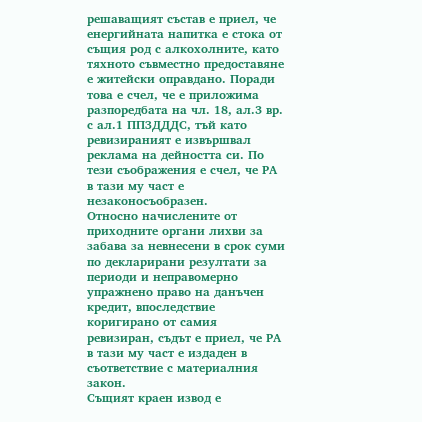решаващият състав е приел, че енергийната напитка е стока от същия род с алкохолните, като тяхното съвместно предоставяне е житейски оправдано. Поради това е счел, че е приложима разпоредбата на чл. 18, ал.3 вр. с ал.1 ППЗДДДС, тъй като ревизираният е извършвал реклама на дейността си. По тези съображения е счел, че РА в тази му част е незаконосъобразен.
Относно начислените от приходните органи лихви за забава за невнесени в срок суми по декларирани резултати за периоди и неправомерно упражнено право на данъчен кредит, впоследствие коригирано от самия ревизиран, съдът е приел, че РА в тази му част е издаден в съответствие с материалния закон.
Същият краен извод е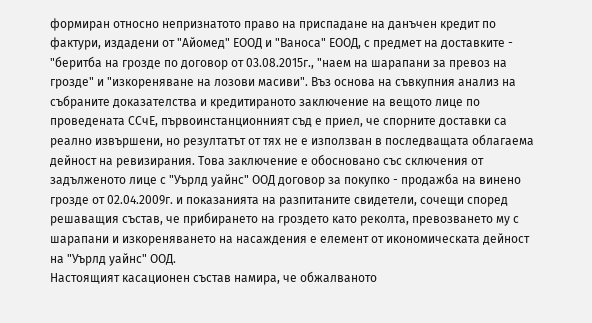формиран относно непризнатото право на приспадане на данъчен кредит по фактури, издадени от "Айомед" ЕООД и "Ваноса" ЕООД, с предмет на доставките - "беритба на грозде по договор от 03.08.2015г., "наем на шарапани за превоз на грозде" и "изкореняване на лозови масиви". Въз основа на съвкупния анализ на събраните доказателства и кредитираното заключение на вещото лице по проведената ССчЕ, първоинстанционният съд е приел, че спорните доставки са реално извършени, но резултатът от тях не е използван в последващата облагаема дейност на ревизирания. Това заключение е обосновано със сключения от задълженото лице с "Уърлд уайнс" ООД договор за покупко - продажба на винено грозде от 02.04.2009г. и показанията на разпитаните свидетели, сочещи според решаващия състав, че прибирането на гроздето като реколта, превозването му с шарапани и изкореняването на насаждения е елемент от икономическата дейност на "Уърлд уайнс" ООД.
Настоящият касационен състав намира, че обжалваното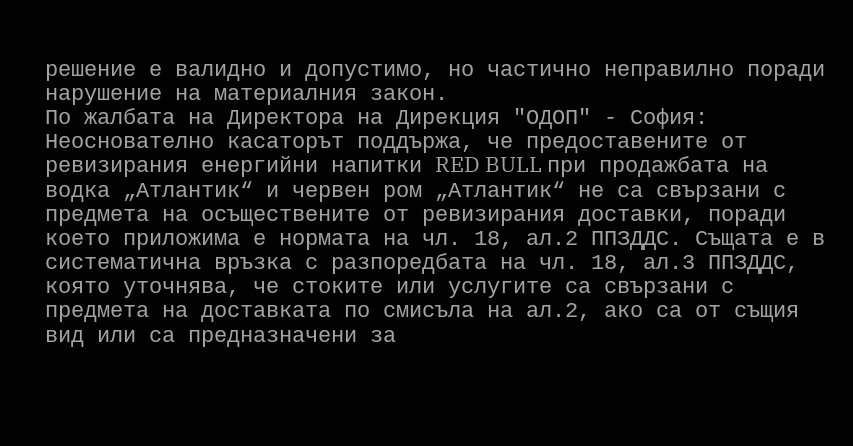решение е валидно и допустимо, но частично неправилно поради нарушение на материалния закон.
По жалбата на Директора на Дирекция "ОДОП" - София:
Неоснователно касаторът поддържа, че предоставените от ревизирания енергийни напитки RED BULL при продажбата на водка „Атлантик“ и червен ром „Атлантик“ не са свързани с предмета на осъществените от ревизирания доставки, поради което приложима е нормата на чл. 18, ал.2 ППЗДДС. Същата е в систематична връзка с разпоредбата на чл. 18, ал.3 ППЗДДС, която уточнява, че стоките или услугите са свързани с предмета на доставката по смисъла на ал.2, ако са от същия вид или са предназначени за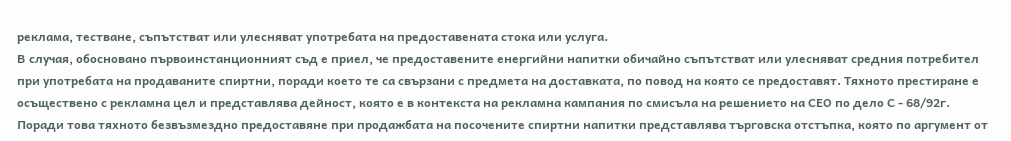реклама, тестване, съпътстват или улесняват употребата на предоставената стока или услуга.
В случая, обосновано първоинстанционният съд е приел, че предоставените енергийни напитки обичайно съпътстват или улесняват средния потребител при употребата на продаваните спиртни, поради което те са свързани с предмета на доставката, по повод на която се предоставят. Тяхното престиране е осъществено с рекламна цел и представлява дейност, която е в контекста на рекламна кампания по смисъла на решението на СЕО по дело С - 68/92г. Поради това тяхното безвъзмездно предоставяне при продажбата на посочените спиртни напитки представлява търговска отстъпка, която по аргумент от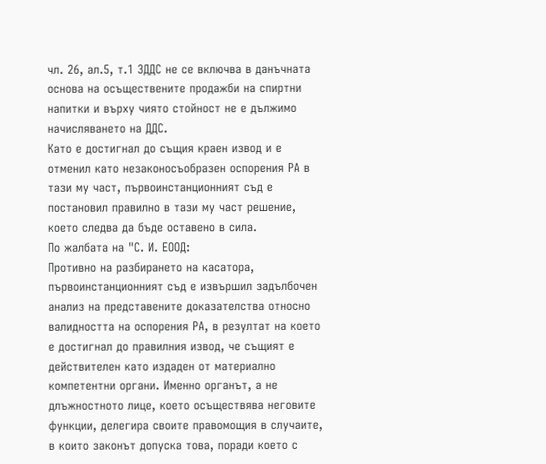чл. 26, ал.5, т.1 ЗДДС не се включва в данъчната основа на осъществените продажби на спиртни напитки и върху чиято стойност не е дължимо начисляването на ДДС.
Като е достигнал до същия краен извод и е отменил като незаконосъобразен оспорения РА в тази му част, първоинстанционният съд е постановил правилно в тази му част решение, което следва да бъде оставено в сила.
По жалбата на "С. И. ЕООД:
Противно на разбирането на касатора, първоинстанционният съд е извършил задълбочен анализ на представените доказателства относно валидността на оспорения РА, в резултат на което е достигнал до правилния извод, че същият е действителен като издаден от материално компетентни органи. Именно органът, а не длъжностното лице, което осъществява неговите функции, делегира своите правомощия в случаите, в които законът допуска това, поради което с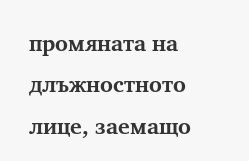промяната на длъжностното лице, заемащо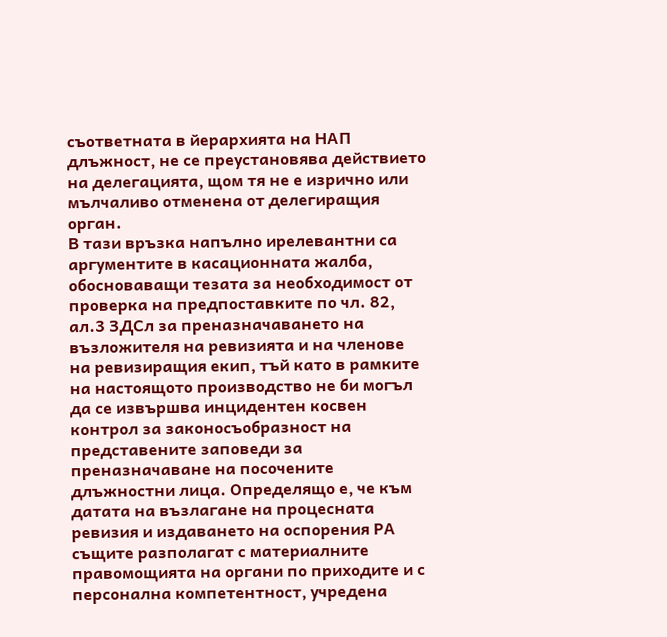съответната в йерархията на НАП длъжност, не се преустановява действието на делегацията, щом тя не е изрично или мълчаливо отменена от делегиращия орган.
В тази връзка напълно ирелевантни са аргументите в касационната жалба, обосноваващи тезата за необходимост от проверка на предпоставките по чл. 82, ал.3 ЗДСл за преназначаването на възложителя на ревизията и на членове на ревизиращия екип, тъй като в рамките на настоящото производство не би могъл да се извършва инцидентен косвен контрол за законосъобразност на представените заповеди за преназначаване на посочените длъжностни лица. Определящо е, че към датата на възлагане на процесната ревизия и издаването на оспорения РА същите разполагат с материалните правомощията на органи по приходите и с персонална компетентност, учредена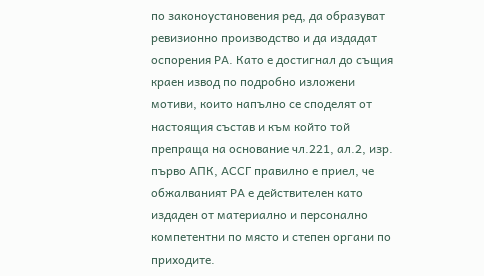по законоустановения ред, да образуват ревизионно производство и да издадат оспорения РА. Като е достигнал до същия краен извод по подробно изложени мотиви, които напълно се споделят от настоящия състав и към който той препраща на основание чл.221, ал.2, изр. първо АПК, АССГ правилно е приел, че обжалваният РА е действителен като издаден от материално и персонално компетентни по място и степен органи по приходите.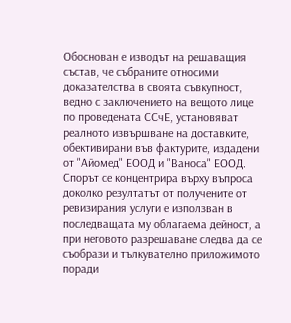Обоснован е изводът на решаващия състав, че събраните относими доказателства в своята съвкупност, ведно с заключението на вещото лице по проведената ССчЕ, установяват реалното извършване на доставките, обективирани във фактурите, издадени от "Айомед" ЕООД и "Ваноса" ЕООД. Спорът се концентрира върху въпроса доколко резултатът от получените от ревизирания услуги е използван в последващата му облагаема дейност, а при неговото разрешаване следва да се съобрази и тълкувателно приложимото поради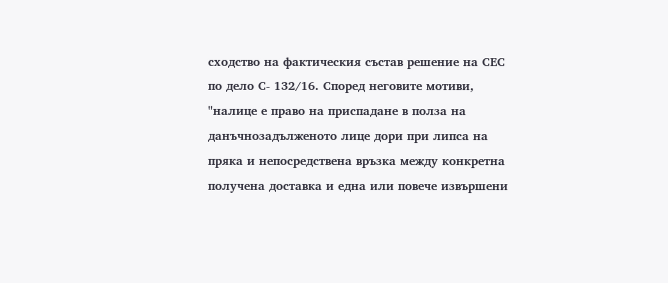сходство на фактическия състав решение на СЕС по дело С- 132/16. Според неговите мотиви, "налице е право на приспадане в полза на данъчнозадълженото лице дори при липса на пряка и непосредствена връзка между конкретна получена доставка и една или повече извършени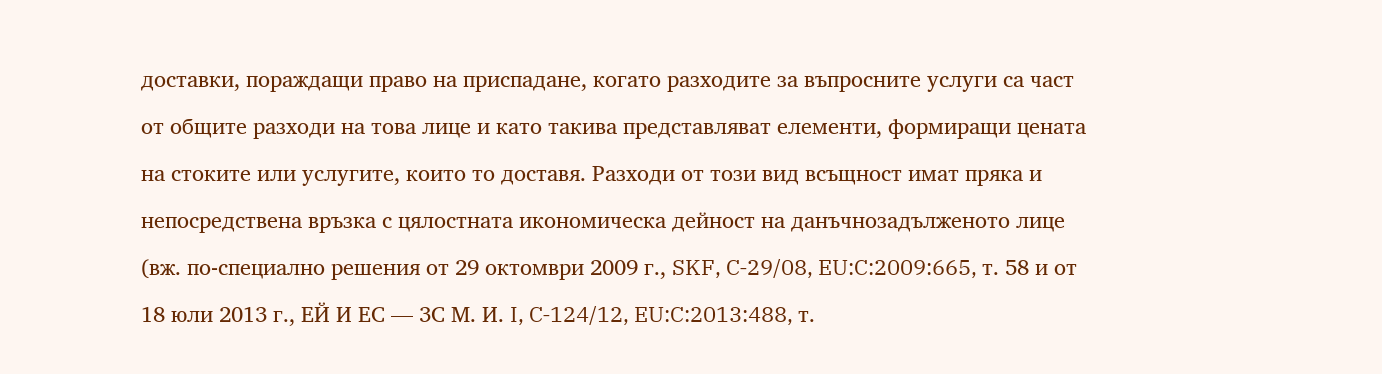доставки, пораждащи право на приспадане, когато разходите за въпросните услуги са част от общите разходи на това лице и като такива представляват елементи, формиращи цената на стоките или услугите, които то доставя. Разходи от този вид всъщност имат пряка и непосредствена връзка с цялостната икономическа дейност на данъчнозадълженото лице (вж. по-специално решения от 29 октомври 2009 г., SKF, C‑29/08, EU:C:2009:665, т. 58 и от 18 юли 2013 г., ЕЙ И ЕС — 3С М. И. I, C‑124/12, EU:C:2013:488, т.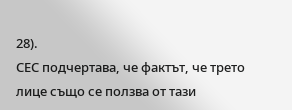28).
СЕС подчертава, че фактът, че трето лице също се ползва от тази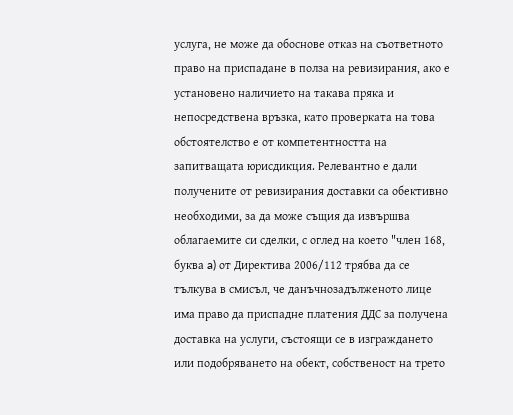услуга, не може да обоснове отказ на съответното право на приспадане в полза на ревизирания, ако е установено наличието на такава пряка и непосредствена връзка, като проверката на това обстоятелство е от компетентността на запитващата юрисдикция. Релевантно е дали получените от ревизирания доставки са обективно необходими, за да може същия да извършва облагаемите си сделки, с оглед на което "член 168, буква a) от Директива 2006/112 трябва да се тълкува в смисъл, че данъчнозадълженото лице има право да приспадне платения ДДС за получена доставка на услуги, състоящи се в изграждането или подобряването на обект, собственост на трето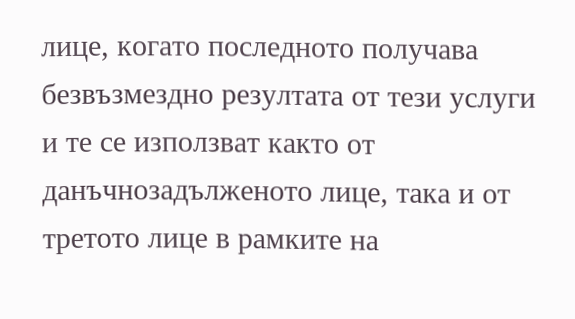лице, когато последното получава безвъзмездно резултата от тези услуги и те се използват както от данъчнозадълженото лице, така и от третото лице в рамките на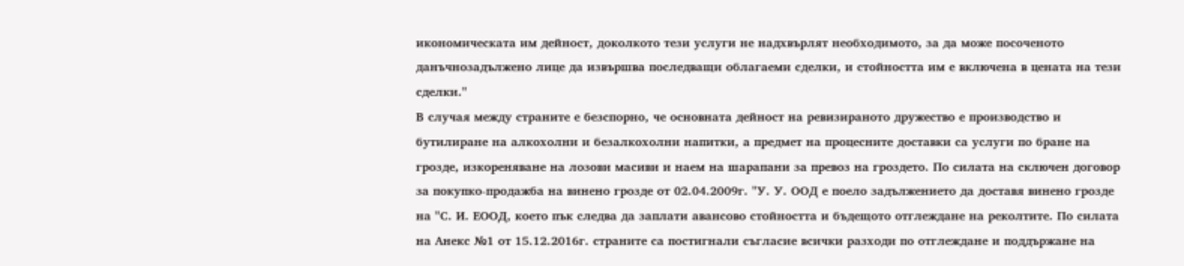икономическата им дейност, доколкото тези услуги не надхвърлят необходимото, за да може посоченото данъчнозадължено лице да извършва последващи облагаеми сделки, и стойността им е включена в цената на тези сделки."
В случая между страните е безспорно, че основната дейност на ревизираното дружество е производство и бутилиране на алкохолни и безалкохолни напитки, а предмет на процесните доставки са услуги по бране на грозде, изкореняване на лозови масиви и наем на шарапани за превоз на гроздето. По силата на сключен договор за покупко-продажба на винено грозде от 02.04.2009г. "У. У. ООД е поело задължението да доставя винено грозде на "С. И. ЕООД, което пък следва да заплати авансово стойността и бъдещото отглеждане на реколтите. По силата на Анекс №1 от 15.12.2016г. страните са постигнали съгласие всички разходи по отглеждане и поддържане на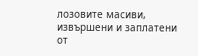лозовите масиви, извършени и заплатени от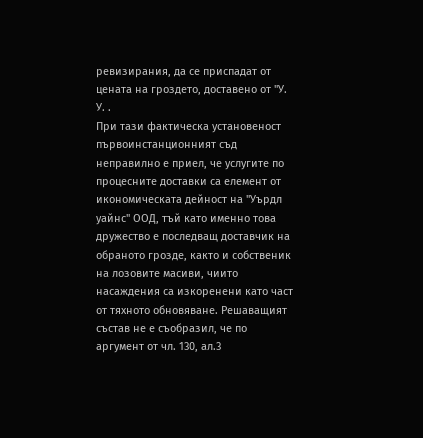ревизирания, да се приспадат от цената на гроздето, доставено от "У. У. .
При тази фактическа установеност първоинстанционният съд неправилно е приел, че услугите по процесните доставки са елемент от икономическата дейност на "Уърдл уайнс" ООД, тъй като именно това дружество е последващ доставчик на обраното грозде, както и собственик на лозовите масиви, чиито насаждения са изкоренени като част от тяхното обновяване. Решаващият състав не е съобразил, че по аргумент от чл. 130, ал.3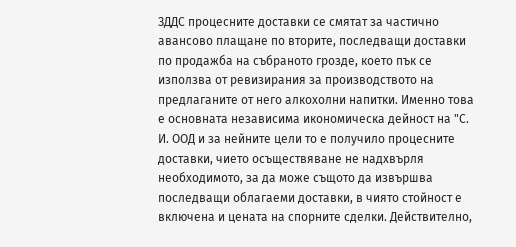ЗДДС процесните доставки се смятат за частично авансово плащане по вторите, последващи доставки по продажба на събраното грозде, което пък се използва от ревизирания за производството на предлаганите от него алкохолни напитки. Именно това е основната независима икономическа дейност на "С. И. ООД и за нейните цели то е получило процесните доставки, чието осъществяване не надхвърля необходимото, за да може същото да извършва последващи облагаеми доставки, в чиято стойност е включена и цената на спорните сделки. Действително,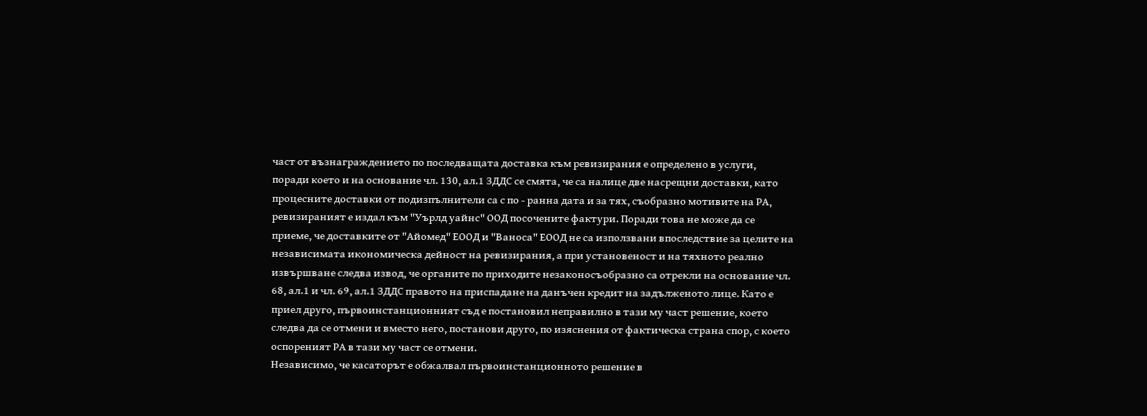част от възнаграждението по последващата доставка към ревизирания е определено в услуги, поради което и на основание чл. 130, ал.1 ЗДДС се смята, че са налице две насрещни доставки, като процесните доставки от подизпълнители са с по - ранна дата и за тях, съобразно мотивите на РА, ревизираният е издал към "Уърлд уайнс" ООД посочените фактури. Поради това не може да се приеме, че доставките от "Айомед" ЕООД и "Ваноса" ЕООД не са използвани впоследствие за целите на независимата икономическа дейност на ревизирания, а при установеност и на тяхното реално извършване следва извод, че органите по приходите незаконосъобразно са отрекли на основание чл. 68, ал.1 и чл. 69, ал.1 ЗДДС правото на приспадане на данъчен кредит на задълженото лице. Като е приел друго, първоинстанционният съд е постановил неправилно в тази му част решение, което следва да се отмени и вместо него, постанови друго, по изяснения от фактическа страна спор, с което оспореният РА в тази му част се отмени.
Независимо, че касаторът е обжалвал първоинстанционното решение в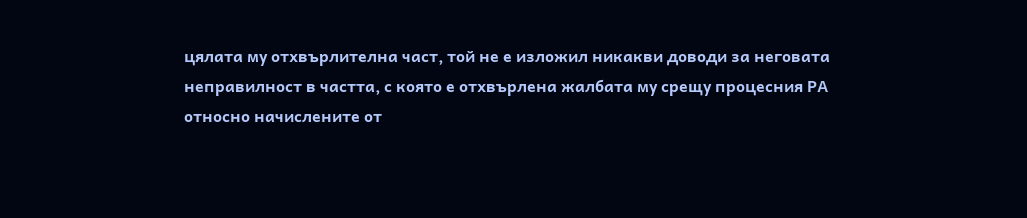цялата му отхвърлителна част, той не е изложил никакви доводи за неговата неправилност в частта, с която е отхвърлена жалбата му срещу процесния РА относно начислените от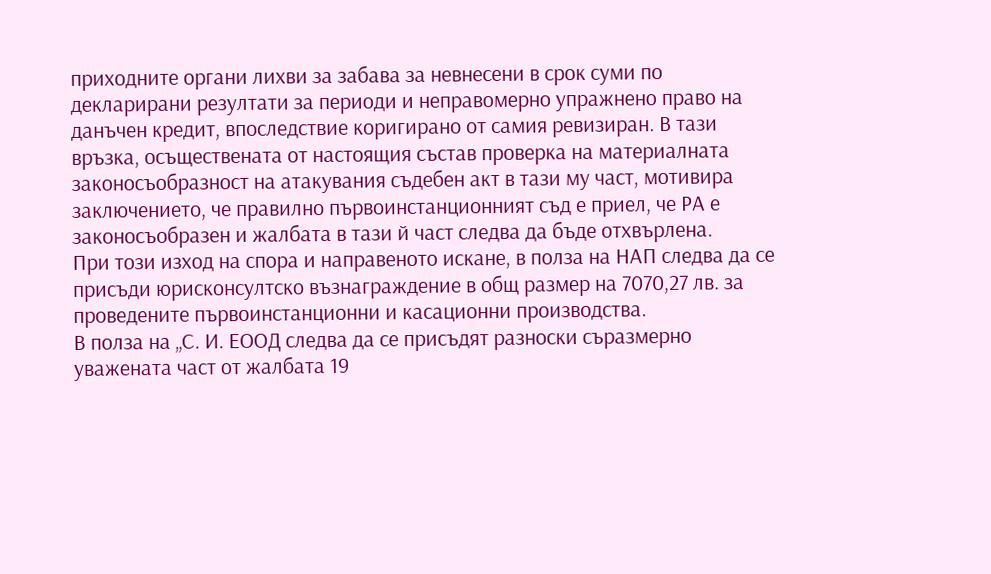приходните органи лихви за забава за невнесени в срок суми по декларирани резултати за периоди и неправомерно упражнено право на данъчен кредит, впоследствие коригирано от самия ревизиран. В тази връзка, осъществената от настоящия състав проверка на материалната законосъобразност на атакувания съдебен акт в тази му част, мотивира заключението, че правилно първоинстанционният съд е приел, че РА е законосъобразен и жалбата в тази й част следва да бъде отхвърлена.
При този изход на спора и направеното искане, в полза на НАП следва да се присъди юрисконсултско възнаграждение в общ размер на 7070,27 лв. за проведените първоинстанционни и касационни производства.
В полза на „С. И. ЕООД следва да се присъдят разноски съразмерно уважената част от жалбата 19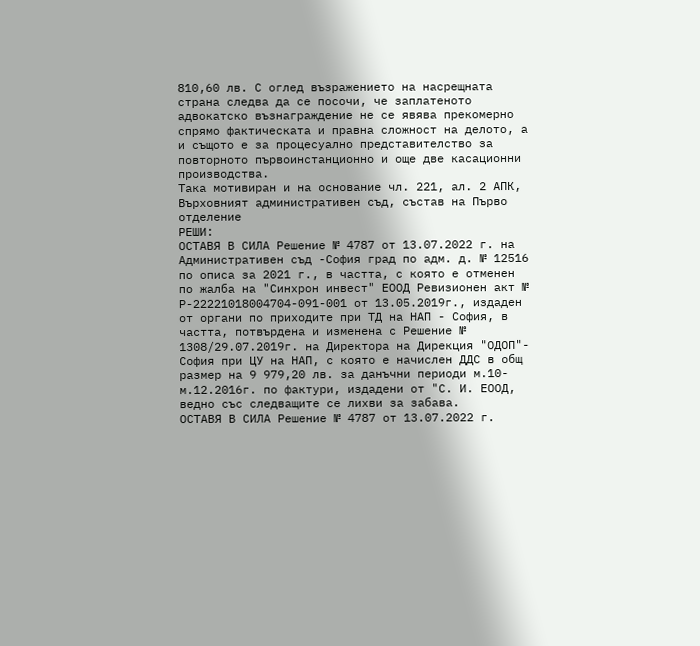810,60 лв. С оглед възражението на насрещната страна следва да се посочи, че заплатеното адвокатско възнаграждение не се явява прекомерно спрямо фактическата и правна сложност на делото, а и същото е за процесуално представителство за повторното първоинстанционно и още две касационни производства.
Така мотивиран и на основание чл. 221, ал. 2 АПК, Върховният административен съд, състав на Първо отделение
РЕШИ:
ОСТАВЯ В СИЛА Решение № 4787 от 13.07.2022 г. на Административен съд -София град по адм. д. № 12516 по описа за 2021 г., в частта, с която е отменен по жалба на "Синхрон инвест" ЕООД Ревизионен акт № Р-22221018004704-091-001 от 13.05.2019г., издаден от органи по приходите при ТД на НАП - София, в частта, потвърдена и изменена с Решение № 1308/29.07.2019г. на Директора на Дирекция "ОДОП"- София при ЦУ на НАП, с която е начислен ДДС в общ размер на 9 979,20 лв. за данъчни периоди м.10-м.12.2016г. по фактури, издадени от "С. И. ЕООД, ведно със следващите се лихви за забава.
ОСТАВЯ В СИЛА Решение № 4787 от 13.07.2022 г.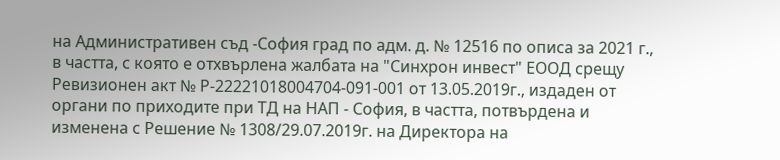на Административен съд -София град по адм. д. № 12516 по описа за 2021 г., в частта, с която е отхвърлена жалбата на "Синхрон инвест" ЕООД срещу Ревизионен акт № Р-22221018004704-091-001 от 13.05.2019г., издаден от органи по приходите при ТД на НАП - София, в частта, потвърдена и изменена с Решение № 1308/29.07.2019г. на Директора на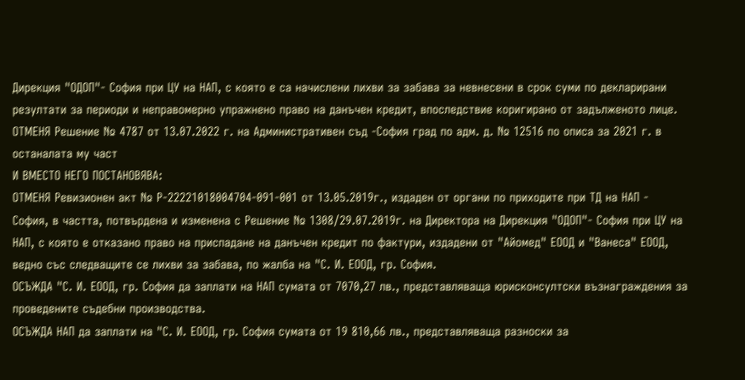Дирекция "ОДОП"- София при ЦУ на НАП, с която е са начислени лихви за забава за невнесени в срок суми по декларирани резултати за периоди и неправомерно упражнено право на данъчен кредит, впоследствие коригирано от задълженото лице.
ОТМЕНЯ Решение № 4787 от 13.07.2022 г. на Административен съд -София град по адм. д. № 12516 по описа за 2021 г. в останалата му част
И ВМЕСТО НЕГО ПОСТАНОВЯВА:
ОТМЕНЯ Ревизионен акт № Р-22221018004704-091-001 от 13.05.2019г., издаден от органи по приходите при ТД на НАП - София, в частта, потвърдена и изменена с Решение № 1308/29.07.2019г. на Директора на Дирекция "ОДОП"- София при ЦУ на НАП, с която е отказано право на приспадане на данъчен кредит по фактури, издадени от "Айомед" ЕООД и "Ванеса" ЕООД, ведно със следващите се лихви за забава, по жалба на "С. И. ЕООД, гр. София.
ОСЪЖДА "С. И. ЕООД, гр. София да заплати на НАП сумата от 7070,27 лв., представляваща юрисконсултски възнаграждения за проведените съдебни производства.
ОСЪЖДА НАП да заплати на "С. И. ЕООД, гр. София сумата от 19 810,66 лв., представляваща разноски за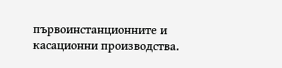първоинстанционните и касационни производства.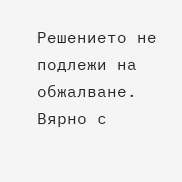Решението не подлежи на обжалване.
Вярно с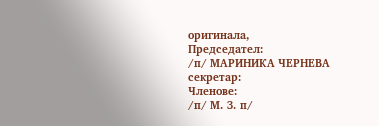оригинала,
Председател:
/п/ МАРИНИКА ЧЕРНЕВА
секретар:
Членове:
/п/ М. З. п/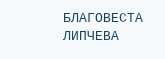БЛАГОВЕСТА ЛИПЧЕВА